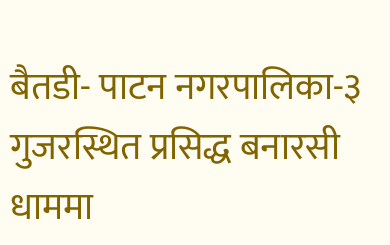बैतडी- पाटन नगरपालिका-३ गुजरस्थित प्रसिद्ध बनारसी धाममा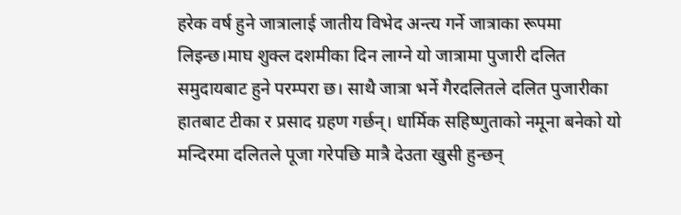हरेक वर्ष हुने जात्रालाई जातीय विभेद अन्त्य गर्ने जात्राका रूपमा लिइन्छ।माघ शुक्ल दशमीका दिन लाग्ने यो जात्रामा पुजारी दलित समुदायबाट हुने परम्परा छ। साथै जात्रा भर्ने गैरदलितले दलित पुजारीका हातबाट टीका र प्रसाद ग्रहण गर्छन्। धार्मिक सहिष्णुताको नमूना बनेको यो मन्दिरमा दलितले पूजा गरेपछि मात्रै देउता खुसी हुन्छन्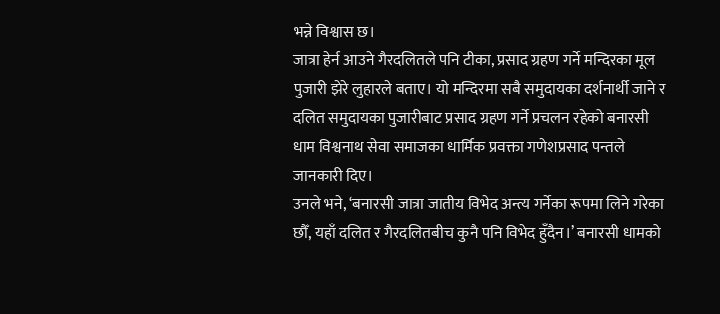भन्ने विश्वास छ।
जात्रा हेर्न आउने गैरदलितले पनि टीका, प्रसाद ग्रहण गर्ने मन्दिरका मूल पुजारी झेरे लुहारले बताए। यो मन्दिरमा सबै समुदायका दर्शनार्थी जाने र दलित समुदायका पुजारीबाट प्रसाद ग्रहण गर्ने प्रचलन रहेको बनारसी धाम विश्वनाथ सेवा समाजका धार्मिक प्रवक्ता गणेशप्रसाद पन्तले जानकारी दिए।
उनले भने, ‘बनारसी जात्रा जातीय विभेद अन्त्य गर्नेका रूपमा लिने गरेका छौँ, यहाँ दलित र गैरदलितबीच कुनै पनि विभेद हुँदैन।’ बनारसी धामको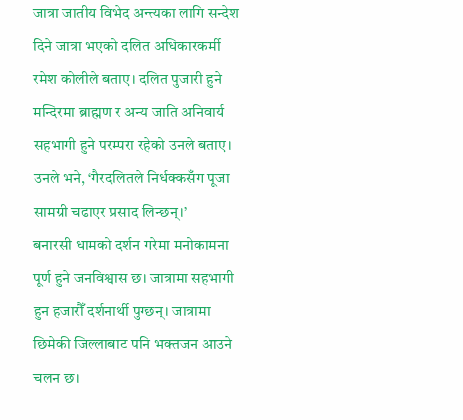जात्रा जातीय विभेद अन्त्यका लागि सन्देश दिने जात्रा भएको दलित अधिकारकर्मी रमेश कोलीले बताए। दलित पुजारी हुने मन्दिरमा ब्राह्मण र अन्य जाति अनिवार्य सहभागी हुने परम्परा रहेको उनले बताए। उनले भने, ‘गैरदलितले निर्धक्कसँग पूजा सामग्री चढाएर प्रसाद लिन्छन्।’
बनारसी धामको दर्शन गरेमा मनोकामना पूर्ण हुने जनविश्वास छ। जात्रामा सहभागी हुन हजारौँ दर्शनार्थी पुग्छन्। जात्रामा छिमेकी जिल्लाबाट पनि भक्तजन आउने चलन छ।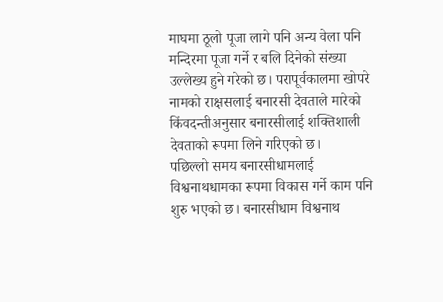माघमा ठूलो पूजा लागे पनि अन्य वेला पनि मन्दिरमा पूजा गर्ने र बलि दिनेको संख्या उल्लेख्य हुने गरेको छ। परापूर्वकालमा खोपरे नामको राक्षसलाई बनारसी देवताले मारेको किंवदन्तीअनुसार बनारसीलाई शक्तिशाली देवताको रूपमा लिने गरिएको छ।
पछिल्लो समय बनारसीधामलाई विश्वनाथधामका रूपमा विकास गर्ने काम पनि शुरु भएको छ। बनारसीधाम विश्वनाथ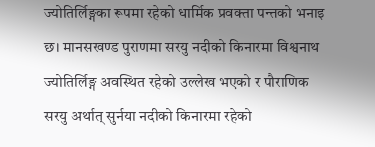ज्योतिर्लिङ्गका रूपमा रहेको धार्मिक प्रवक्ता पन्तको भनाइ छ। मानसखण्ड पुराणमा सरयु नदीको किनारमा विश्वनाथ ज्योतिर्लिङ्ग अवस्थित रहेको उल्लेख भएको र पौराणिक सरयु अर्थात् सुर्नया नदीको किनारमा रहेको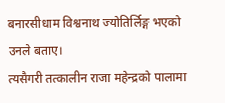बनारसीधाम विश्वनाथ ज्योतिर्लिङ्ग भएको उनले बताए।
त्यसैगरी तत्कालीन राजा महेन्द्रको पालामा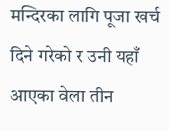मन्दिरका लागि पूजा खर्च दिने गरेको र उनी यहाँ आएका वेला तीन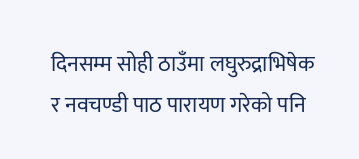दिनसम्म सोही ठाउँमा लघुरुद्राभिषेक र नवचण्डी पाठ पारायण गरेको पनि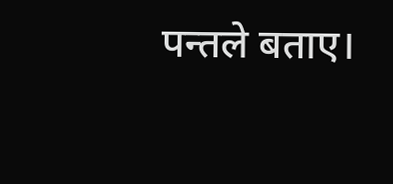पन्तले बताए।